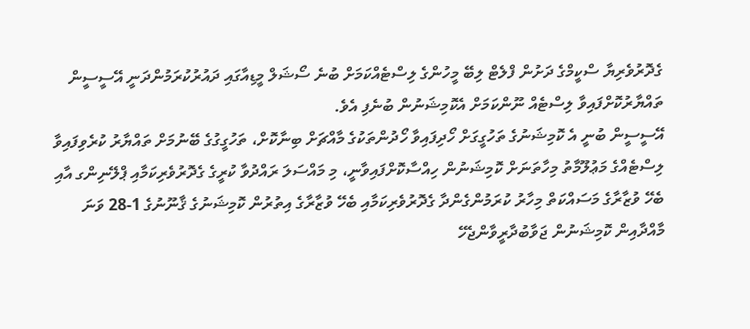ގެދޮރުވެރިޔާ ސްކީމްގެ ދަށުން ފްލެޓް ލިބޭ މީހުންގެ ލިސްޓެއްކަމަށް ބުނެ ސޯޝަލް މީޑިއާގައި ދައުރުކުރަމުންދަނީ އޭސީސީން ތައްޔާރުކޮށްފައިވާ ލިސްޓެއް ނޫންކަމަށް އެކޮމިޝަނުން ބުނެފި އެވެ.
އޭސީސީން ބުނީ އެ ކޮމިޝަނުގެ ތަހުގީގަށް ހޯދިފައިވާ ހޯދުންތަކުގެ މާއްޗަށް ބިނާކޮށް، ތަހުގީގުގެ ބޭނުމަށް ތައްޔާރު ކުރެވިފައިވާ ލިސްޓެއްގެ މަޢުލޫމާތު މިހާތަނަށް ކޮމިޝަނުން ހިއްސާކޮށްފައިވާނީ، މި މައްސަލަ ރައްދުވާ ކުރީގެ ގެދޮރުވެރިކަމާއި ޕްލޭނިންގ އާއި ބެހޭ ވުޒާރާގެ މަސައްކަތް މިހާރު ކުރަމުންގެންދާ ގެދޮރުވެރިކަމާއި ބެހޭ ވުޒާރާގެ އިތުރުން ކޮމިޝަނުގެ ޤާނޫނުގެ 1-28 ވަނަ މާއްދާއިން ކޮމިޝަނުން ޖަވާބުދާރީވާންޖެހޭ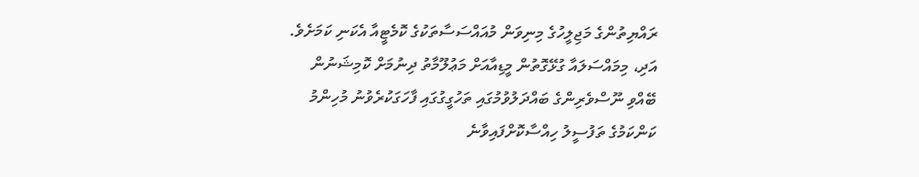ރައްޔިތުންގެ މަޖިލީހުގެ މިނިވަން މުއައްސަސާތަކުގެ ކޮމެޓީއާ އެކަނި ކަމަށެވެ.
އަދި، މިމައްސަލައާ ގުޅޭގޮތުން މީޑިއާއަށް މަޢުލޫމާތު ދިނުމަށް ކޮމިޝަނުން ބޭއްވި ނޫސްވެރިންގެ ބައްދަލުވުމުގައި ތަހުގީގުގައި ފާހަގަކުރެވުނު މުހިންމު ކަންކަމުގެ ތަފުސީލު ހިއްސާކޮށްފައިވާނެ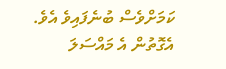ކަމަށްވެސް ބުނެފައިވެ އެވެ.
އެގޮތުން އެ މައްސަލަ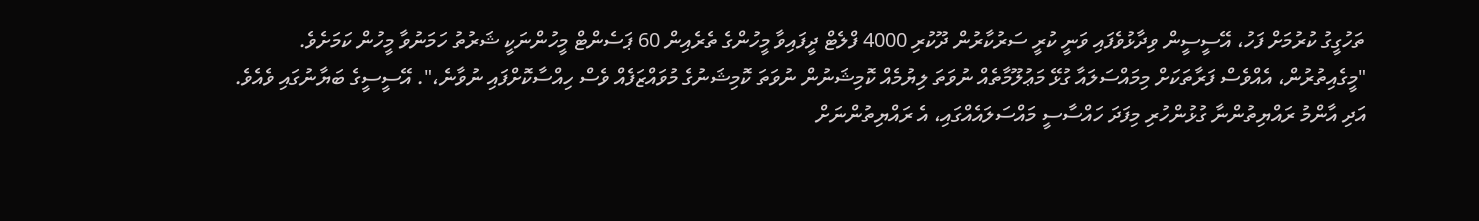ތަހުގީގު ކުރުމަށް ފަހު، އޭސީސީން ވިދާޅުވެފައި ވަނީ ކުރީ ސަރުކާރުން ދޫކުރި 4000 ފްލެޓް ދީފައިވާ މީހުންގެ ތެރެއިން 60 ޕަސެންޓް މީހުންނަކީ ޝަރުތު ހަމަނުވާ މީހުން ކަމަށެވެ.
"މީގެއިތުރުން، އެއްވެސް ފަރާތަކަށް މިމައްސަލައާ ގުޅޭ މަޢުލޫމާތެއް ނުވަތަ ލިޔުމެއް ކޮމިޝަނުން ނުވަތަ ކޮމިޝަނުގެ މުވައްޒަފެއް ވެސް ހިއްސާކޮށްފައި ނުވާނެ،". އޭސީސީގެ ބަޔާނުގައި ވެއެވެ.
އަދި އާންމު ރައްޔިތުންނާ ގުޅުންހުރި މިފަދަ ހައްސާސީ މައްސަލައެއްގައި، އެ ރައްޔިތުންނަށް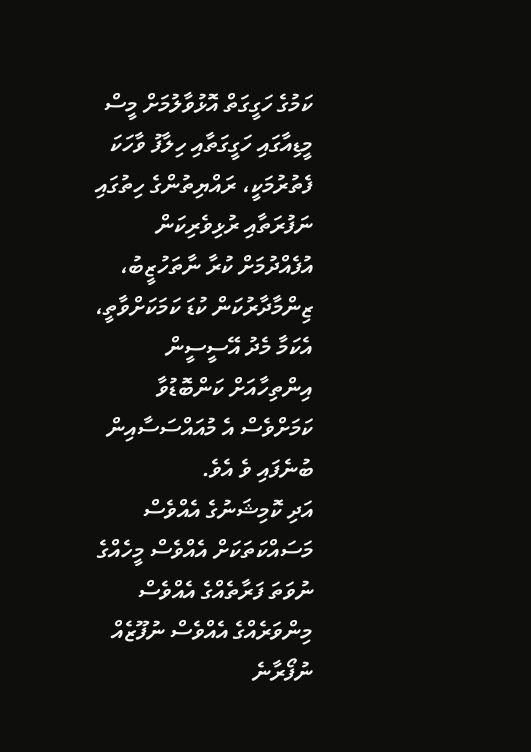ކަމުގެ ހަގީގަތް އޮޅުވާލުމަށް މީސް މީޑިއާގައި ހަގީގަތާއި ހިލާފު ވާހަކަ ފެތުރުމަކީ، ރައްޔިތުންގެ ހިތުގައި ނަފުރަތާއި ރުޅިވެރިކަން އުފެއްދުމަށް ކުރާ ނާތަހުޒީބު، ޒިންމާދާރުކަން ކުޑަ ކަމަކަށްވާތީ، އެކަމާ މެދު އޭސީސީން އިންތިހާއަށް ކަންބޮޑުވާ ކަމަށްވެސް އެ މުއައްސަސާއިން ބުނެފައި ވެ އެވެ.
އަދި ކޮމިޝަނުގެ އެއްވެސް މަސައްކަތަކަށް އެއްވެސް މީހެއްގެ ނުވަތަ ފަރާތެއްގެ އެއްވެސް މިންވަރެއްގެ އެއްވެސް ނުފޫޒެއް ނުފޯރާނެ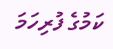ކަމުގެ ފުރިހަމަ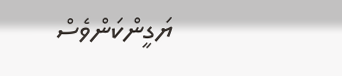ޔަގީންކަންވެސް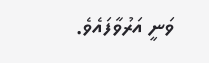ވަނީ އަރުވާފައެވެ.